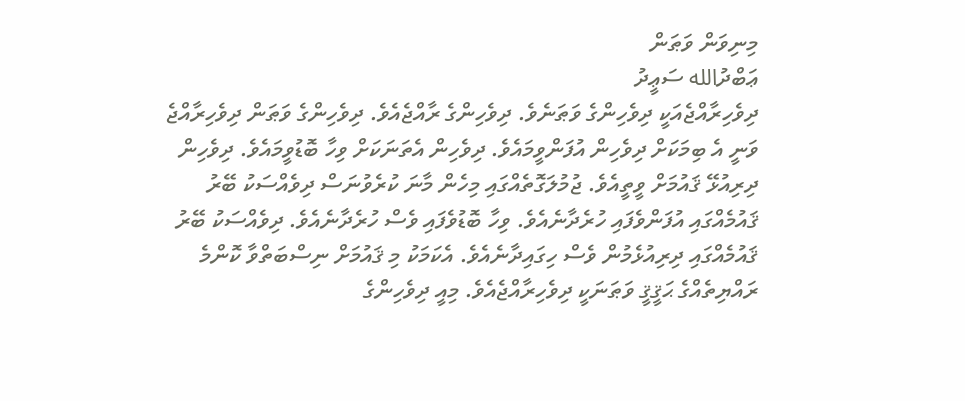މިނިވަން ވަޠަން
ޢަބްދުالله ސަޢީދު
ދިވެހިރާއްޖެއަކީ ދިވެހިންގެ ވަޠަނެވެ. ދިވެހިންގެ ރާއްޖެއެވެ. ދިވެހިންގެ ވަޠަން ދިވެހިރާއްޖެ ވަނީ އެ ބިމަކަށް ދިވެހިން އުފަންވީމައެވެ. ދިވެހިން އެތަނަކަށް ވިހާ ބޮޑުވީމައެވެ. ދިވެހިން ދިރިއުޅޭ ޤައުމަށް ވީތީއެވެ. ޖުމުލަގޮތެއްގައި މިހެން މާނަ ކުރެވުނަސް ދިވެއްސަކު ބޭރު ޤައުމެއްގައި އުފަންވެފައި ހުރެދާނެއެވެ. ވިހާ ބޮޑުވެފައި ވެސް ހުރެދާނެއެވެ. ދިވެއްސަކު ބޭރު ޤައުމެއްގައި ދިރިއުޅެމުން ވެސް ހިގައިދާނެއެވެ. އެކަމަކު މި ޤައުމަށް ނިސްބަތްވާ ކޮންމެ ރައްޔިތެއްގެ ޙަޤީޤީ ވަޠަނަކީ ދިވެހިރާއްޖެއެވެ. މިއީ ދިވެހިންގެ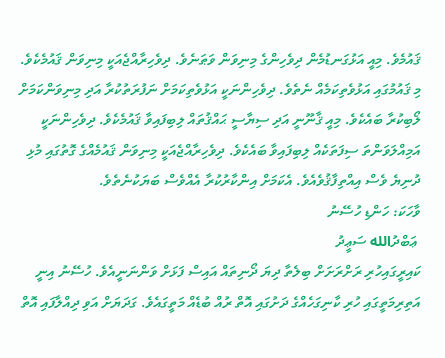ޤައުމެވެ. މިއީ އަޅުގަނޑުމެން ދިވެހިންގެ މިނިވަން ވަޠަނެވެ. ދިވެހިރާއްޖެއަކީ މިނިވަން ޤައުމެކެވެ. މި ޤައުމުގައި އަޅުވެތިކަމެއް ނެތެވެ. ދިވެހިންނަކީ އަޅުވެތިކަމަށް ނަފުރަތުކުރާ އަދި މިނިވަންކަމަށް ލޯބިކުރާ ބައެކެވެ. މިއީ ޤާނޫނީ އަދި ސިޔާސީ ޙައްޤުތައް ލިބިފައިވާ ޤައުމެކެވެ. ދިވެހިންނަކީ އަމިއްލަވަންތަ ސިފަތަކެއް ލިބިފައިވާ ބައެކެވެ. ދިވެހިރާއްޖެއަކީ މިނިވަން ޤައުމެއްގެ ގޮތުގައި މުޅި ދުނިޔެ ވެސް އިއްތިފާޤުވެއެވެ. އެކަމަށް އިންކާރުކުރާ އެއްވެސް ބަޔަކުނެތެވެ.
ވާހަކަ: ހަންޑި ހުސޭނު
 ޢަބްދުالله ސަޢީދު
ކައިރީގައިހުރި ރަށްރަށަށް ބިލެތާ ދިޔަ ދޯނިތައް އައިސް ފަޅަށް ވަންނަނީއެވެ. ހުސޭނު އިނީ އަތިރިމަތީގައި ހުރި ކާނިގަހެއްގެ ދަށުގައި އޮތް ރުއް ބުޑެއް މަތީގައެވެ. ގަދަޔަށް އަވި ދިއްލާފައި އޮތް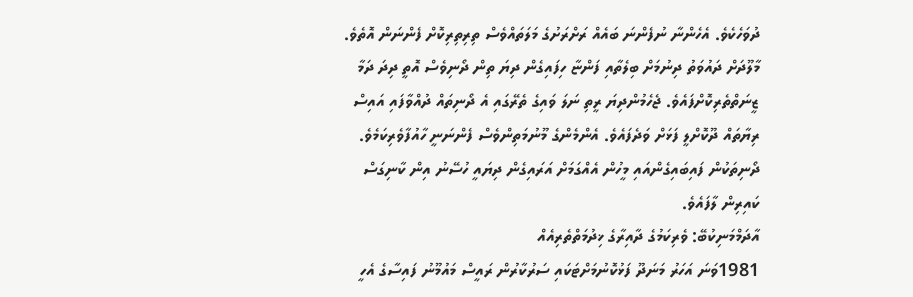ދުވަހެކެވެ. އެހެންނާ ނުފެންނަ ބައެއް ރަށްރަށުގެ މަލަތައްވެސް ތިރިތިރިކޮށް ފެންނަން އޮތެވެ. މާލޫދަށް ދައުވަތު ދިނުމަށް ބިލެތާއި ފަންޏާ ހިފައިގެން ދިޔަ ތިން ދޯނިވެސް އޮތީ ދިދަ ދަމާ ޒީނަތްތެރިކޮށްފައެވެ. ޖެހެމުންދިޔަ ރީތި ނަލަ ވައިގެ ތެރޭގައި އެ ދޯނިތައް ދުއްވާފައި އައިސް ރިޔާތައް ދޫކޮށްލީ ފަޅަށް ވަދެފައެވެ. އެންމެންގެ މޫނުމަތިންވެސް ފެންނަނީ ހާއުފާވެރިކަމެވެ.
ދޯނިތަކުން ފައިބައިގެންއައި މީހުން އެއްގަމަށް އަރައިގެން ދިޔައީ ހުސޭނު އިން ކާނިގަސް ކައިރިން ލާފައެވެ.
އާދަމްމަނިކުބޭ: ވެރިކަމުގެ ދާއިރާގެ ޚިދުމަތްތެރިއެއް
1981ވަނަ އަހަރު މަނަދޫ ފަޅުކޮނުމަށްޓަކައި ސަރުކާރުން ރައީސް މައުމޫނު ފައިސާގެ އެހީ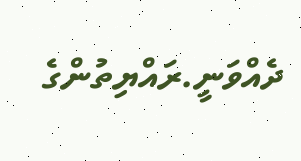ދެއްވަނީ.ރައްޔިތުންގެ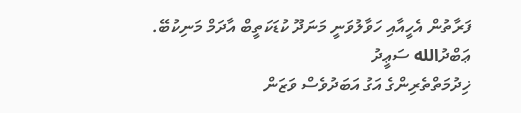ފަރާތުން އެހީއާއި ހަވާލުވަނީ މަނަދޫ ކުޑަކަތީބް އާދަމް މަނިކުބޭ.
ޢަބްދުالله ސަޢީދު
ޚިދުމަތްތެރިންގެ އަގު އަބަދުވެސް ވަޒަން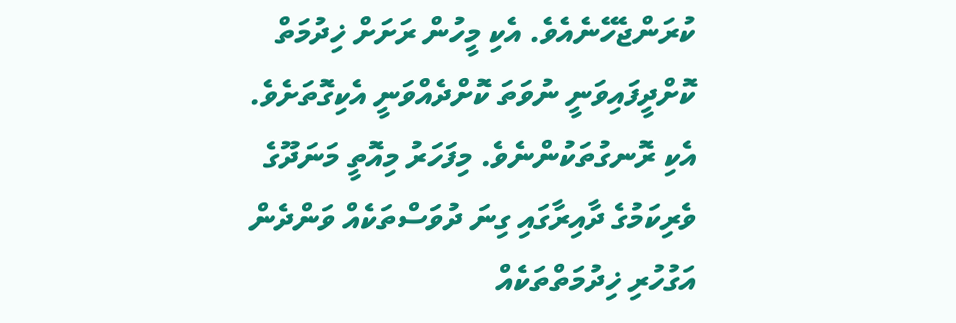ކުރަންޖެހޭނެއެވެ. އެކި މީހުން ރަށަށް ޚިދުމަތް ކޮށްދީފައިވަނީ ނުވަތަ ކޮށްދެއްވަނީ އެކިގޮތަށެވެ. އެކި ރޮނގުތަކުންނެވެ. މިފަހަރު މިއޮތީ މަނަދޫގެ ވެރިކަމުގެ ދާއިރާގައި ގިނަ ދުވަސްތަކެއް ވަންދެން އަގުހުރި ޚިދުމަތްތަކެއް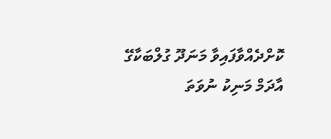ކޮށްދެއްވާފައިވާ މަނަދޫ ގުލްބަކާގޭ އާދަމް މަނިކު ނުވަތަ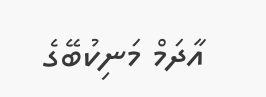އާދަމް މަނިކުބޭގެ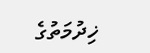ޚިދުމަތުގެ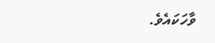ވާހަކައެވެ.